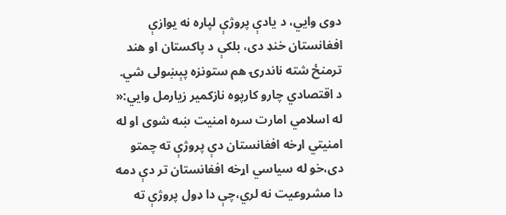دوی وايي، د یادې پروژې لپاره نه یوازې افغانستان خنډ دی، بلکې د پاکستان او هند ترمنځ شته ناندرۍ هم ستونزه پېښولی شي.
د اقتصادي چارو کارپوه نازکمیر زیارمل وايي:« له اسلامي امارت سره امنیت ښه شوی او له امنیتي اړخه افغانستان دې پروژې ته چمتو دی،خو له سیاسي اړخه افغانستان تر دې دمه دا مشروعیت نه لري،چې دا ډول پروژې ته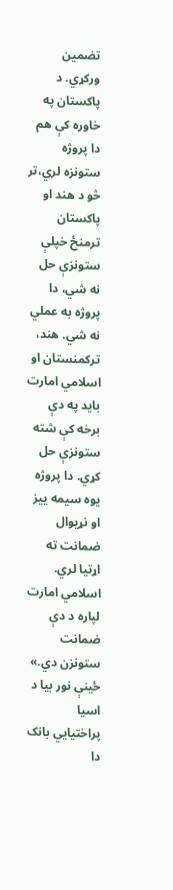تضمین ورکړي. د پاکستان په خاوره کې هم دا پروژه ستونزه لري،تر څو د هند او پاکستان ترمنځ خپلې ستونزې حل نه شي، دا پروژه به عملي نه شي. هند، ترکمنستان او اسلامي امارت باید په دې برخه کې شته ستونزې حل کړي. دا پروژه یوه سیمه ییز او نړیوال ضمانت ته اړتیا لري. اسلامي امارت لپاره د دې ضمانت ستونزن دي.»
ځینې نور بیا د اسیا پراختیایي بانک دا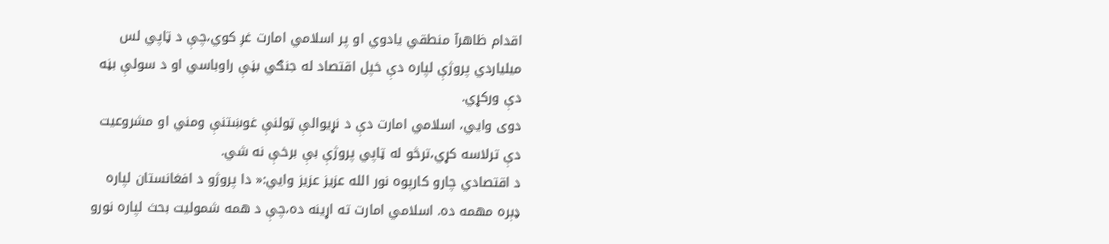اقدام ظاهرآ منطقي یادوي او پر اسلامي امارت غږ کوي،چې د ټاپي لس میلیاردي پروژې لپاره دې خپل اقتصاد له جنګي بڼې راوباسي او د سولې بڼه دې ورکړي.
دوی وایي، اسلامي امارت دې د نړیوالې ټولنې غوښتنې ومني او مشروعیت دې ترلاسه کړي،ترڅو له ټاپي پروژې بې برخې نه شي.
د اقتصادي چارو کارپوه نور الله عزیز عزیز وايي:« دا پروژو د افغانستان لپاره ډېره مهمه ده. اسلامي امارت ته اړینه ده،چې د همه شمولیت بحث لپاره نورو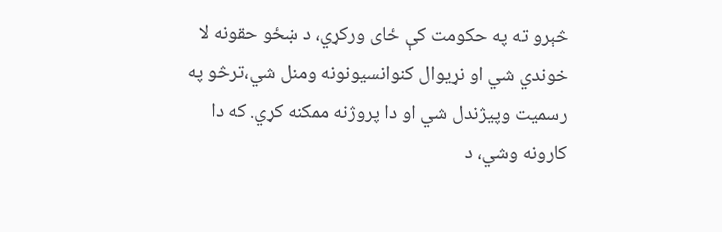څېرو ته په حکومت کې ځای ورکړي، د ښځو حقونه لا خوندي شي او نړیوال کنوانسیونونه ومنل شي،ترڅو په رسمیت وپیژندل شي او دا پروژنه ممکنه کړي. که دا کارونه وشي، د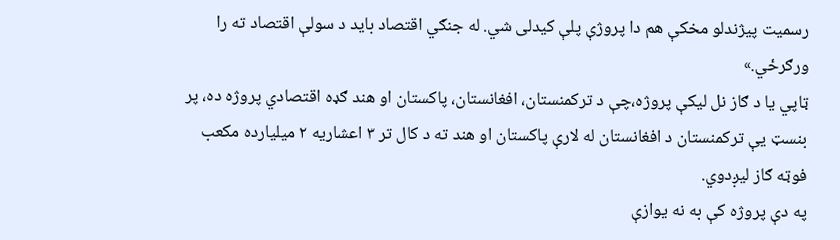رسمیت پیژندلو مخکې هم دا پروژې پلې کیدلی شي. له جنګي اقتصاد باید د سولې اقتصاد ته را ورګرځي.»
ټاپي یا د ګاز نل لیکې پروژه،چې د ترکمنستان، افغانستان، پاکستان او هند ګډه اقتصادي پروژه ده، پر بنسټ یې ترکمنستان د افغانستان له لارې پاکستان او هند ته د کال تر ۳ اعشاریه ۲ میلیارده مکعب فوټه ګاز لیږدوي.
په دې پروژه کې به نه یوازې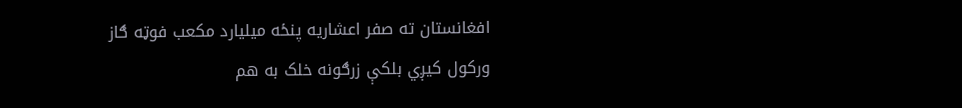افغانستان ته صفر اعشاریه پنځه میلیارد مکعب فوټه ګاز ورکول کیږي بلکې زرګونه خلک به هم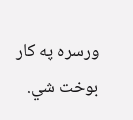ورسره په کار بوخت شي.